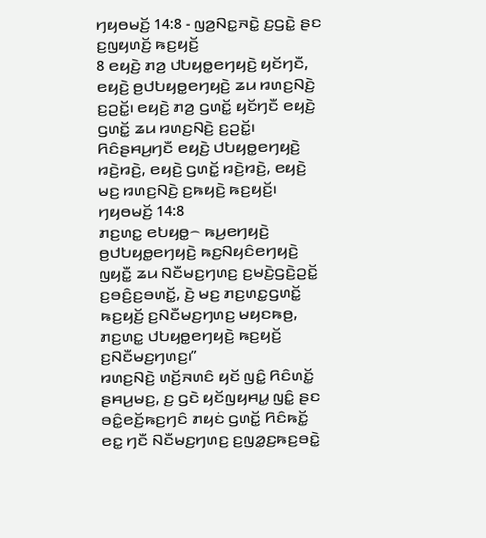ꤚꤟꤥꤗꤢꤩ꤬ 14:8 - ꤜꤤ꤬ꤡꤢ꤭ꤏꤢꤧ꤭ ꤢ꤬ꤞꤢꤧ꤭ ꤔꤢ ꤢ꤬ꤜꤟꤛꤢꤩ꤬ ꤒꤢ꤬ꤟꤢꤩ꤬
8 ꤕꤟꤢꤧ꤬ ꤊꤤ꤬ ꤓꤝꤟꤥ꤭ꤕꤚꤟꤢꤧ꤬ ꤟꤢꤩꤚꤢꤪ, ꤕꤟꤢꤧ꤬ ꤥ꤬ꤓꤝꤟꤥ꤭ꤕꤚꤟꤢꤧ꤬ ꤘꤣ ꤙꤛꤢ꤬ꤡꤢꤧ꤬ ꤢ꤬ꤑꤢꤩ꤭꤯ ꤕꤟꤢꤧ꤬ ꤊꤤ꤬ ꤞꤛꤢꤩ꤭ ꤟꤢꤩꤚꤢꤪ ꤕꤟꤢꤧ꤬ ꤞꤛꤢꤩ꤭ ꤘꤣ ꤙꤛꤢ꤬ꤡꤢꤧ꤬ ꤢ꤬ꤑꤢꤩ꤭꤯ ꤖꤢꤨꤔꤌꤣ꤬ꤚꤢꤪ ꤕꤟꤢꤧ꤬ ꤓꤝꤟꤥ꤭ꤕꤚꤟꤢꤧ꤬ ꤙꤢꤧ꤬ꤙꤢꤧ꤬, ꤕꤟꤢꤧ꤬ ꤞꤛꤢꤩ꤭ ꤙꤢꤧ꤬ꤙꤢꤧ꤬, ꤕꤟꤢꤧ꤬ ꤗꤢ꤬ ꤙꤛꤢ꤬ꤡꤢꤧ꤬ ꤢ꤬ꤒꤟꤢꤧ꤬ ꤒꤢ꤬ꤟꤢꤩ꤬꤯
ꤚꤟꤥꤗꤢꤩ꤬ 14:8
ꤊꤢ꤬ꤛꤢ꤭ ꤕꤝꤟꤥ꤭꤮ ꤒꤣ꤬ꤕꤚꤟꤢꤧ꤬ ꤥ꤬ꤓꤝꤟꤥ꤭ꤕꤚꤟꤢꤧ꤬ ꤒꤢ꤬ꤡꤟꤢꤨꤕꤚꤟꤢꤧ꤬ ꤜꤟꤢꤪ꤭ ꤘꤣ ꤡꤢꤪꤗꤢ꤬ꤚꤛꤢ꤬ ꤢ꤬ꤗꤢꤧ꤬ꤞꤢꤧ꤬ꤑꤢꤩ꤭ ꤢ꤬ꤋꤢꤨ꤬ꤢ꤬ꤋꤛꤢꤩ꤭, ꤢꤧ꤬ ꤗꤢ꤬ ꤊꤢ꤬ꤛꤢ꤭ꤞꤛꤢꤩ꤭ ꤒꤢ꤬ꤟꤢꤩ꤬ ꤢ꤬ꤡꤢꤪꤗꤢ꤬ꤚꤛꤢ꤬ ꤗꤟꤢꤒꤥ꤬, ꤊꤢ꤬ꤛꤢ꤭ ꤓꤝꤟꤥ꤭ꤕꤚꤟꤢꤧ꤬ ꤒꤢ꤬ꤟꤢꤩ꤬ ꤢ꤬ꤡꤢꤪꤗꤢ꤬ꤚꤛꤢ꤬꤯”
ꤙꤛꤢ꤬ꤡꤢꤧ꤬ ꤛꤢꤩ꤬ꤏꤛꤢꤨ ꤟꤢꤩ ꤜꤢꤨ꤭ ꤖꤢꤨꤛꤢꤩ꤭ ꤔꤌꤣ꤬ꤗꤢ꤬, ꤢ꤬ ꤞꤢꤧ ꤟꤢꤩꤜꤟꤌꤣ꤭ ꤜꤢꤨ꤭ ꤔꤢ ꤋꤢꤨ꤭ꤕꤢꤩ꤬ꤒꤢ꤬ꤚꤢꤨ ꤊꤟꤢꤦ ꤞꤛꤢꤩ꤭ ꤖꤢꤨꤒꤢꤩ꤭ ꤕꤢ꤭ ꤚꤢꤪ ꤡꤢꤪꤗꤢ꤬ꤚꤛꤢ꤬ ꤢ꤬ꤜꤤ꤭ꤢ꤬ꤒꤢ꤬ꤋꤢꤧ꤭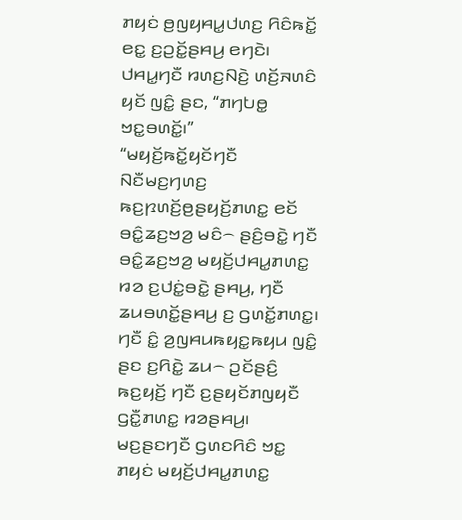ꤊꤟꤢꤦ ꤥ꤬ꤜꤟꤌꤣ꤭ꤓꤛꤢ꤬ ꤖꤢꤨꤒꤢꤩ꤭ ꤕꤢ꤭ ꤢ꤬ꤑꤢꤩ꤭ꤔꤌꤣ꤬ ꤕꤚꤢꤧ꤯ ꤓꤌꤣ꤭ꤚꤢꤪ ꤙꤛꤢ꤬ꤡꤢꤧ꤬ ꤛꤢꤩ꤬ꤏꤛꤢꤨ ꤟꤢꤩ ꤜꤢꤨ꤭ ꤔꤢ, “ꤊꤚꤝꤥ꤭ ꤠꤢ꤭ꤋꤛꤢꤩ꤭꤯”
“ꤗꤟꤢꤩ꤬ꤒꤢꤩ꤭ꤟꤢꤩꤚꤢꤪ ꤡꤢꤪꤗꤢ꤬ꤚꤛꤢ꤬ ꤒꤢ꤬ꤐꤛꤢꤩ꤬ꤥ꤬ꤔꤟꤢꤩ꤬ꤊꤛꤢ꤭ ꤕꤢꤩ ꤋꤢꤨ꤭ꤘꤢ꤬ꤠꤤ꤬ ꤗꤢꤨ꤮ ꤔꤢꤨ꤬ꤋꤢꤧ꤭ ꤚꤢꤪ ꤋꤢꤨ꤭ꤘꤢ꤬ꤠꤤ꤬ ꤗꤟꤢꤩ꤬ꤓꤌꤣ꤭ꤊꤛꤢ꤭ ꤙꤤ ꤢ꤬ꤓꤢꤦ꤭ꤋꤢꤧ꤭ ꤔꤌꤣ꤬, ꤚꤢꤪ ꤘꤣꤋꤛꤢꤩ꤭ꤔꤌꤣ꤬ ꤢ꤬ ꤞꤛꤢꤩ꤭ꤊꤛꤢ꤭꤯ ꤚꤢꤪ ꤢꤨ꤭ ꤤ꤬ꤜꤌꤣꤒꤟꤢ꤭ꤒꤟꤣ ꤜꤢꤨ꤭ ꤔꤢ ꤢ꤬ꤖꤢꤧ꤭ ꤘꤣ꤮ ꤑꤢꤩꤔꤢꤨ꤬ ꤒꤢ꤬ꤟꤢꤩ꤬ ꤚꤢꤪ ꤢ꤬ꤔꤟꤢꤩꤊꤜꤟꤢꤪ ꤞꤢꤪ꤭ꤊꤛꤢ꤭ ꤙꤤꤔꤌꤣ꤬꤯
ꤗꤢ꤬ꤔꤢꤚꤢꤪ ꤞꤛꤢꤖꤢꤨ ꤠꤢ꤭ ꤊꤟꤢꤦ ꤗꤟꤢꤩ꤬ꤓꤌꤣ꤭ꤊꤛꤢ꤭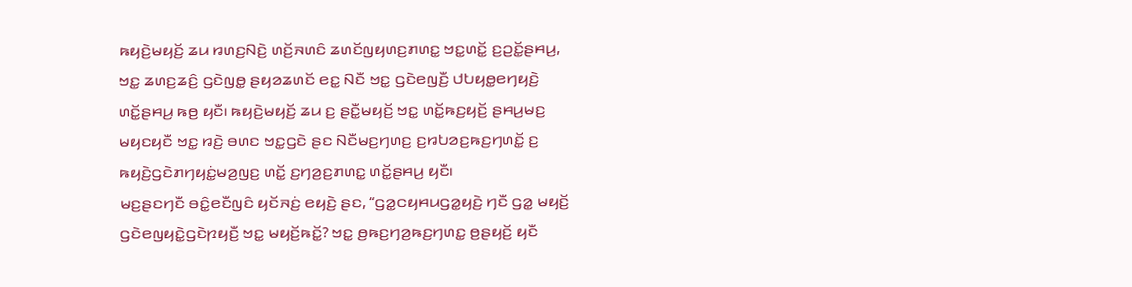ꤒꤟꤢꤧ꤬ꤗꤟꤢꤩ꤬ ꤘꤣ ꤙꤛꤢ꤬ꤡꤢꤧ꤬ ꤛꤢꤩ꤬ꤏꤛꤢꤨ ꤘꤛꤢꤩꤜꤟꤛꤢ꤬ꤊꤛꤢ꤭ ꤠꤢ꤭ꤛꤢꤩ꤭ ꤢ꤬ꤑꤢꤩ꤭ꤔꤌꤣ꤬, ꤠꤢ꤭ ꤘꤛꤢ꤬ꤘꤢꤨ꤬ ꤞꤢꤧꤜꤥ꤭ ꤔꤟꤤꤘꤛꤢꤩ ꤕꤢ꤭ ꤡꤢꤪ ꤠꤢ꤭ ꤞꤢꤧꤕꤜꤢꤪ꤬ ꤓꤝꤟꤥ꤭ꤕꤚꤟꤢꤧ꤬ ꤛꤢꤩ꤭ꤔꤌꤣ꤬ ꤒꤥ꤬ ꤟꤢꤪ꤯ ꤒꤟꤢꤧ꤬ꤗꤟꤢꤩ꤬ ꤘꤣ ꤢ꤬ ꤔꤢꤪ꤭ꤗꤟꤢꤩ꤬ ꤠꤢ꤭ ꤛꤢꤩ꤭ꤒꤢ꤬ꤟꤢꤩ꤬ ꤔꤌꤣ꤬ꤗꤢ꤬ ꤗꤟꤢꤟꤢꤪ ꤠꤢ꤭ ꤙꤢꤧ꤬ ꤋꤛꤢ ꤠꤢ꤭ꤞꤢꤧ ꤔꤢ ꤡꤢꤪꤗꤢ꤬ꤚꤛꤢ꤬ ꤢ꤬ꤙꤝꤤꤢ꤬ꤒꤢ꤬ꤚꤛꤢꤩ꤭ ꤢ꤬ ꤒꤟꤢꤧ꤬ꤞꤢꤧꤊꤚꤟꤢꤦ꤭ꤗꤤ꤬ꤜꤢ꤬ ꤛꤢꤩ꤭ ꤢ꤬ꤚꤤ꤬ꤢ꤬ꤊꤛꤢ꤭ ꤛꤢꤩ꤭ꤔꤌꤣ꤬ ꤟꤢꤪ꤯
ꤗꤢ꤬ꤔꤢꤚꤢꤪ ꤋꤢꤨ꤭ꤕꤢꤪꤜꤢꤨ ꤟꤢꤩꤏꤢꤦ꤬ ꤕꤟꤢꤧ꤬ ꤔꤢ, “ꤞꤤ꤭ꤍꤟꤌꤣꤞꤤ꤭ꤟꤢꤧ꤬ ꤚꤢꤪ ꤞꤤ꤭ ꤗꤟꤢꤩ꤬ ꤞꤢꤧꤕꤜꤟꤢꤧ꤭ꤞꤢꤧꤐꤟꤢꤪ꤬ ꤠꤢ꤭ ꤗꤟꤢꤩ꤬ꤒꤢꤩ꤭? ꤠꤢ꤭ ꤥ꤬ꤒꤢ꤬ꤚꤤ꤬ꤒꤢ꤬ꤚꤛꤢ꤭ ꤥ꤬ꤔꤟꤢꤩ꤬ ꤟꤢꤪ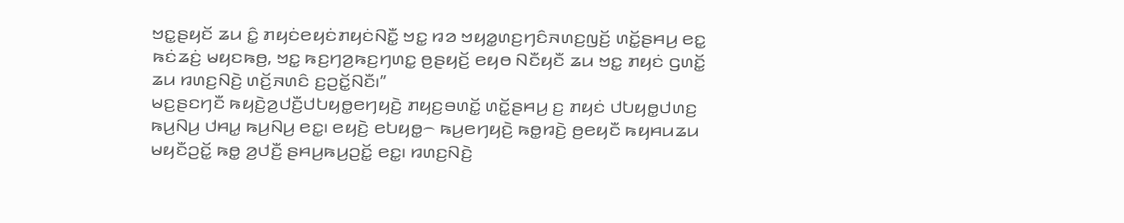ꤠꤢ꤭ꤔꤟꤢꤩ ꤘꤣ ꤢꤨ꤭ ꤊꤟꤢꤦꤕꤟꤢꤦꤊꤟꤢꤦꤡꤢꤪ꤭ ꤠꤢ꤭ ꤙꤤ ꤠꤟꤤ꤭ꤛꤢ꤬ꤚꤢꤨꤏꤛꤢ꤬ꤜꤢꤩ꤬ ꤛꤢꤩ꤭ꤔꤌꤣ꤬ ꤕꤢ꤭ ꤒꤢꤦꤘꤢꤦ꤬ ꤗꤟꤢꤒꤥ꤬, ꤠꤢ꤭ ꤒꤢ꤬ꤚꤤ꤬ꤒꤢ꤬ꤚꤛꤢ꤭ ꤥ꤬ꤔꤟꤢꤩ꤬ ꤕꤟꤥ ꤡꤢꤪꤟꤢꤪ ꤘꤣ ꤠꤢ꤭ ꤊꤟꤢꤦ ꤞꤛꤢꤩ꤭ ꤘꤣ ꤙꤛꤢ꤬ꤡꤢꤧ꤬ ꤛꤢꤩ꤬ꤏꤛꤢꤨ ꤢ꤬ꤑꤢꤩ꤭ꤡꤢꤪ꤯”
ꤗꤢ꤬ꤔꤢꤚꤢꤪ ꤒꤟꤢꤧ꤬ꤤ꤬ꤓꤢꤪ꤬ꤓꤝꤟꤥ꤭ꤕꤚꤟꤢꤧ꤬ ꤊꤟꤢ꤬ꤋꤛꤢꤩ꤭ ꤛꤢꤩ꤭ꤔꤌꤣ꤬ ꤢ꤬ ꤊꤟꤢꤦ ꤓꤝꤟꤥ꤭ꤓꤛꤢ꤬ ꤒꤣ꤬ꤡꤣ꤬ ꤓꤌꤣ꤭ ꤒꤣ꤬ꤡꤣ꤬ ꤕꤢ꤭꤯ ꤕꤟꤢꤧ꤬ ꤕꤝꤟꤥ꤭꤮ ꤒꤣ꤬ꤕꤚꤟꤢꤧ꤬ ꤒꤥ꤭ꤙꤢꤧ꤬ ꤥ꤬ꤕꤟꤢꤪ ꤒꤟꤌꤣꤘꤣ ꤗꤟꤢꤪꤑꤢꤩ꤭ ꤒꤥ꤭ ꤤ꤬ꤓꤢꤪ꤬ ꤔꤌꤣ꤬ꤒꤣ꤬ꤑꤢꤩ꤭ ꤕꤢ꤭꤯ ꤙꤛꤢ꤬ꤡꤢꤧ꤬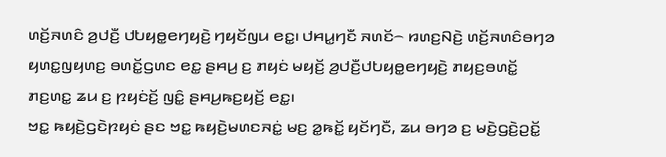ꤛꤢꤩ꤬ꤏꤛꤢꤨ ꤤ꤬ꤓꤢꤪ꤬ ꤓꤝꤟꤥ꤭ꤕꤚꤟꤢꤧ꤬ ꤚꤟꤢꤩꤜꤣ ꤕꤢ꤭꤯ ꤓꤌꤣ꤭ꤚꤢꤪ ꤏꤛꤢꤩ꤮ ꤙꤛꤢ꤬ꤡꤢꤧ꤬ ꤛꤢꤩ꤬ꤏꤛꤢꤨꤋꤚꤤ ꤟꤛꤢ꤭ꤜꤟꤛꤢ꤬ ꤋꤛꤢꤩ꤭ꤞꤛꤢ ꤕꤢ꤭ ꤔꤌꤣ꤬ ꤢ꤬ ꤊꤟꤢꤦ ꤗꤟꤢꤩ꤬ ꤤ꤬ꤓꤢꤪ꤬ꤓꤝꤟꤥ꤭ꤕꤚꤟꤢꤧ꤬ ꤊꤟꤢ꤬ꤋꤛꤢꤩ꤭ ꤊꤢ꤬ꤛꤢ꤭ ꤘꤣ ꤢ꤬ ꤐꤟꤢꤦꤢꤩ꤬ ꤜꤢꤨ꤭ ꤔꤌꤣ꤬ꤒꤢ꤬ꤟꤢꤩ꤬ ꤕꤢ꤭꤯
ꤠꤢ꤭ ꤒꤟꤢꤧ꤬ꤞꤢꤧꤐꤟꤢꤦ ꤔꤢ ꤠꤢ꤭ ꤒꤟꤢꤧ꤬ꤗꤛꤢꤏꤢꤦ꤭ ꤗꤢ꤬ ꤤ꤭ꤒꤢꤩ꤭ ꤟꤢꤩꤚꤢꤪ, ꤘꤣ ꤋꤚꤤ ꤢ꤬ ꤗꤢꤧ꤬ꤞꤢꤧ꤬ꤑꤢꤩ꤭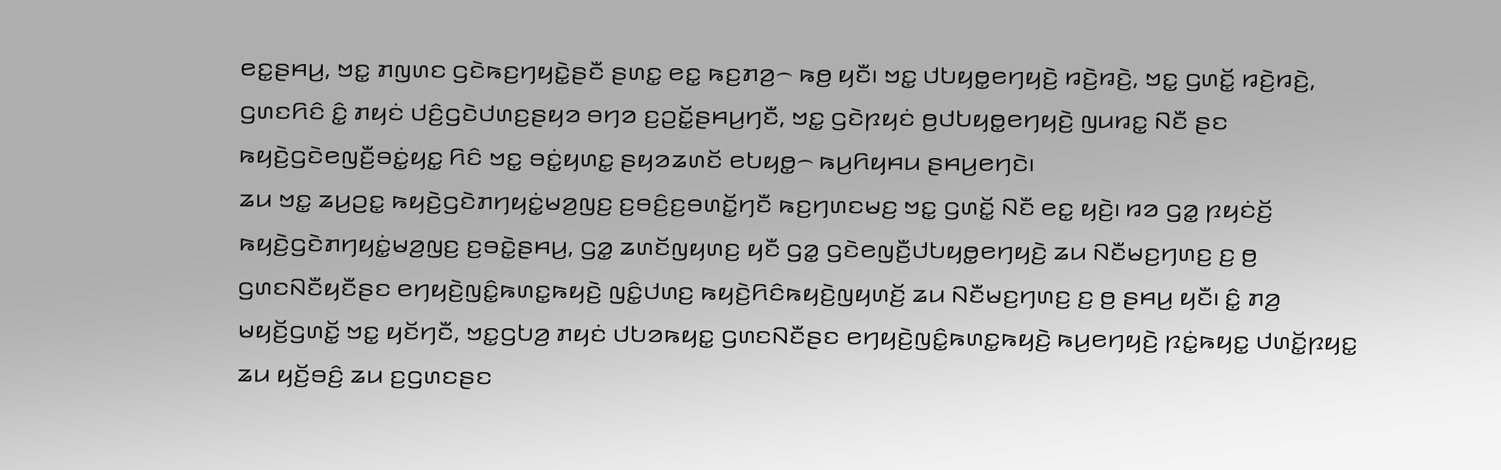ꤕꤢ꤭ꤔꤌꤣ꤬, ꤠꤢ꤭ ꤊꤜꤛꤢ ꤞꤢꤧꤒꤢ꤬ꤚꤟꤢꤧ꤭ꤔꤢꤪ ꤔꤛꤢ꤭ ꤕꤢ꤭ ꤒꤢ꤬ꤊꤤ꤬꤮ ꤒꤥ꤬ ꤟꤢꤪ꤯ ꤠꤢ꤭ ꤓꤝꤟꤥ꤭ꤕꤚꤟꤢꤧ꤬ ꤙꤢꤧ꤬ꤙꤢꤧ꤬, ꤠꤢ꤭ ꤞꤛꤢꤩ꤭ ꤙꤢꤧ꤬ꤙꤢꤧ꤬, ꤞꤛꤢꤖꤢꤨ ꤢꤨ꤭ ꤊꤟꤢꤦ ꤓꤢꤨ꤬ꤞꤢꤧꤓꤛꤢ꤬ꤔꤟꤤ ꤋꤚꤤ ꤢ꤬ꤑꤢꤩ꤭ꤔꤌꤣ꤬ꤚꤢꤪ, ꤠꤢ꤭ ꤞꤢꤧꤐꤟꤢꤦ ꤥ꤬ꤓꤝꤟꤥ꤭ꤕꤚꤟꤢꤧ꤬ ꤜꤣꤙꤢ꤭ ꤡꤢꤪ ꤔꤢ ꤒꤟꤢꤧ꤬ꤞꤢꤧꤕꤜꤢꤪ꤬ꤋꤢꤦ꤭ꤟꤢ꤭ ꤖꤢꤨ ꤠꤢ꤭ ꤋꤢꤦ꤭ꤟꤛꤢ꤭ ꤔꤟꤤꤘꤛꤢꤩ ꤕꤝꤟꤥ꤭꤮ ꤒꤣ꤬ꤖꤟꤌꤣ ꤔꤌꤣ꤬ꤕꤚꤢꤧ꤯
ꤘꤣ ꤠꤢ꤭ ꤘꤣ꤬ꤑꤢ꤭ ꤒꤟꤢꤧ꤬ꤞꤢꤧꤊꤚꤟꤢꤦ꤭ꤗꤤ꤬ꤜꤢ꤬ ꤢ꤬ꤋꤢꤨ꤬ꤢ꤬ꤋꤛꤢꤩ꤭ꤚꤢꤪ ꤒꤢ꤬ꤚꤛꤢꤗꤢ꤬ ꤠꤢ꤭ ꤞꤛꤢꤩ꤭ ꤡꤢꤪ ꤕꤢ꤭ ꤟꤢꤧ꤬꤯ ꤙꤤ ꤞꤤ꤭ ꤐꤟꤢꤦꤢꤩ꤬ ꤒꤟꤢꤧ꤬ꤞꤢꤧꤊꤚꤟꤢꤦ꤭ꤗꤤ꤬ꤜꤢ꤬ ꤢ꤬ꤋꤢꤧ꤭ꤔꤌꤣ꤬, ꤞꤤ꤭ ꤘꤛꤢꤩꤜꤟꤛꤢ꤬ ꤟꤢꤪ ꤞꤤ꤭ ꤞꤢꤧꤕꤜꤢꤪ꤬ꤓꤝꤟꤥ꤭ꤕꤚꤟꤢꤧ꤬ ꤘꤣ ꤡꤢꤪꤗꤢ꤬ꤚꤛꤢ꤬ ꤢ꤬ ꤥ꤬ ꤞꤛꤢꤡꤢꤪꤟꤢꤪꤔꤢ ꤕꤚꤟꤢꤧ꤬ꤜꤢꤨ꤭ꤒꤛꤢ꤭ꤒꤟꤢꤧ꤬ ꤜꤢꤨ꤭ꤓꤛꤢ꤬ ꤒꤟꤢꤧ꤬ꤖꤢꤨꤒꤟꤢꤧ꤬ꤜꤟꤛꤢꤩ꤬ ꤘꤣ ꤡꤢꤪꤗꤢ꤬ꤚꤛꤢ꤬ ꤢ꤬ ꤥ꤬ ꤔꤌꤣ꤬ ꤟꤢꤪ꤯ ꤢꤨ꤭ ꤊꤤ꤬ ꤗꤟꤢꤩ꤬ꤞꤛꤢꤩ꤭ ꤠꤢ꤭ ꤟꤢꤩꤚꤢꤪ, ꤠꤢ꤭ꤞꤝꤤ꤬ ꤊꤟꤢꤦ ꤓꤝꤤꤒꤟꤢ꤭ ꤞꤛꤢꤡꤢꤪꤔꤢ ꤕꤚꤟꤢꤧ꤬ꤜꤢꤨ꤭ꤒꤛꤢ꤭ꤒꤟꤢꤧ꤬ ꤒꤣ꤬ꤕꤚꤟꤢꤧ꤬ ꤐꤢꤦ꤭ꤒꤟꤢ꤭ ꤓꤛꤢꤩ꤭ꤐꤟꤢ꤭ ꤘꤣ ꤟꤢꤩ꤬ꤋꤢꤨ꤬ ꤘꤣ ꤢ꤬ꤞꤛꤢꤔꤢ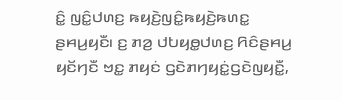ꤢꤨ꤭ ꤜꤢꤨ꤭ꤓꤛꤢ꤬ ꤒꤟꤢꤧ꤬ꤜꤢꤨ꤭ꤒꤟꤢꤧ꤬ꤒꤛꤢ꤭ ꤔꤌꤣ꤬ꤟꤢꤪ꤯ ꤢ꤬ ꤊꤤ꤬ ꤓꤝꤟꤥ꤭ꤓꤛꤢ꤬ ꤖꤢꤨꤔꤌꤣ꤬ ꤟꤢꤩꤚꤢꤪ ꤠꤢ꤭ ꤊꤟꤢꤦ ꤞꤢꤧꤊꤚꤟꤢꤦ꤭ꤞꤢꤧꤜꤟꤢꤪ꤭,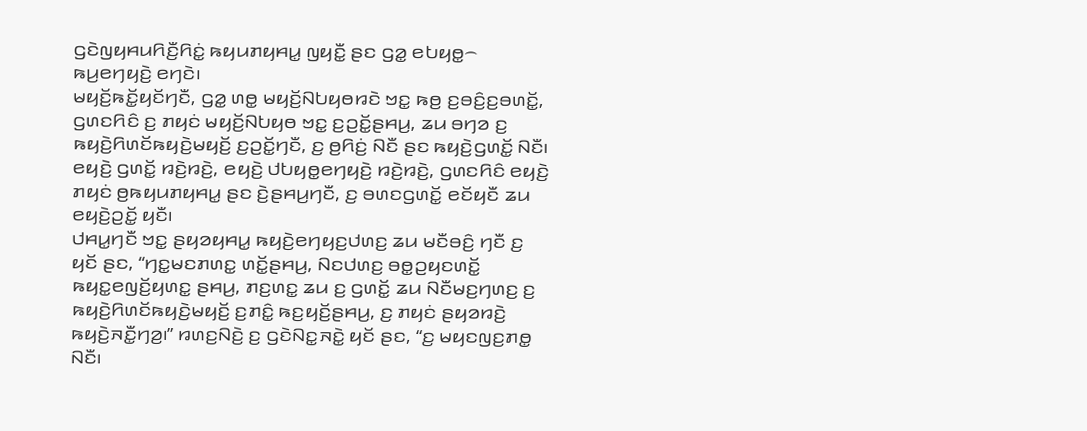ꤞꤢꤧꤜꤟꤌꤣꤖꤢꤪ꤬ꤖꤢꤦ꤭ ꤒꤟꤣꤊꤟꤌꤣ꤭ ꤜꤟꤢꤪ꤭ ꤔꤢ ꤞꤤ꤭ ꤕꤝꤟꤥ꤭꤮ ꤒꤣ꤬ꤕꤚꤟꤢꤧ꤬ ꤕꤚꤢꤧ꤯
ꤗꤟꤢꤩ꤬ꤒꤢꤩ꤭ꤟꤢꤩꤚꤢꤪ, ꤞꤤ꤭ ꤛꤥ꤭ ꤗꤟꤢꤩ꤬ꤡꤝꤟꤥꤙꤢꤧ ꤠꤢ꤭ ꤒꤥ꤬ ꤢ꤬ꤋꤢꤨ꤬ꤢ꤬ꤋꤛꤢꤩ꤭, ꤞꤛꤢꤖꤢꤨ ꤢ꤬ ꤊꤟꤢꤦ ꤗꤟꤢꤩ꤬ꤡꤝꤟꤥ ꤠꤢ꤭ ꤢ꤬ꤑꤢꤩ꤭ꤔꤌꤣ꤬, ꤘꤣ ꤋꤚꤤ ꤢ꤬ ꤒꤟꤢꤧ꤬ꤖꤛꤢꤩꤒꤟꤢꤧ꤬ꤗꤟꤢꤩ꤬ ꤢ꤬ꤑꤢꤩ꤭ꤚꤢꤪ, ꤢ꤬ ꤥ꤬ꤖꤢꤦ꤬ ꤡꤢꤪ ꤔꤢ ꤒꤟꤢꤧ꤬ꤞꤛꤢꤩ꤭ ꤡꤢꤪ꤯
ꤕꤟꤢꤧ꤬ ꤞꤛꤢꤩ꤭ ꤙꤢꤧ꤬ꤙꤢꤧ꤬, ꤕꤟꤢꤧ꤬ ꤓꤝꤟꤥ꤭ꤕꤚꤟꤢꤧ꤬ ꤙꤢꤧ꤬ꤙꤢꤧ꤬, ꤞꤛꤢꤖꤢꤨ ꤕꤟꤢꤧ꤬ ꤊꤟꤢꤦ ꤥ꤬ꤒꤟꤣꤊꤟꤌꤣ꤭ ꤔꤢ ꤢꤧ꤬ꤔꤌꤣ꤬ꤚꤢꤪ, ꤢ꤬ ꤋꤛꤢꤞꤛꤢꤩ꤭ ꤕꤢꤩꤟꤢꤪ ꤘꤣ ꤕꤟꤢꤧ꤬ꤑꤢꤩ꤭ ꤟꤢꤪ꤯
ꤓꤌꤣ꤭ꤚꤢꤪ ꤠꤢ꤭ ꤔꤟꤤꤟꤌꤣ꤭ ꤒꤟꤢꤧ꤬ꤕꤚꤟꤢ꤬ꤓꤛꤢ꤬ ꤘꤣ ꤗꤢꤪꤋꤢꤨ꤬ ꤚꤢꤪ ꤢ꤬ ꤟꤢꤩ ꤔꤢ, “ꤚꤢ꤭ꤗꤢꤊꤛꤢ꤭ ꤛꤢꤩ꤭ꤔꤌꤣ꤬, ꤡꤢꤓꤛꤢ꤬ ꤋꤥ꤭ꤑꤟꤢꤛꤢꤩ꤭ ꤒꤟꤢ꤭ꤕꤜꤢꤩ꤬ꤟꤛꤢ꤭ ꤔꤌꤣ꤬, ꤊꤢ꤬ꤛꤢ꤭ ꤘꤣ ꤢ꤬ ꤞꤛꤢꤩ꤭ ꤘꤣ ꤡꤢꤪꤗꤢ꤬ꤚꤛꤢ꤬ ꤢ꤬ ꤒꤟꤢꤧ꤬ꤖꤛꤢꤩꤒꤟꤢꤧ꤬ꤗꤟꤢꤩ꤬ ꤢ꤬ꤊꤢꤨ꤭ ꤒꤢ꤬ꤟꤢꤩ꤬ꤔꤌꤣ꤬, ꤢ꤬ ꤊꤟꤢꤦ ꤔꤟꤤꤙꤢꤧ꤬ ꤒꤟꤢꤧ꤬ꤏꤢꤪ꤭ꤚꤤ꤬꤯” ꤙꤛꤢ꤬ꤡꤢꤧ꤬ ꤢ꤬ ꤞꤢꤧꤡꤢ꤭ꤏꤢꤧ꤭ ꤟꤢꤩ ꤔꤢ, “ꤢ꤬ ꤗꤟꤢꤜꤢ꤬ꤊꤥ꤭ ꤡꤢꤪ꤯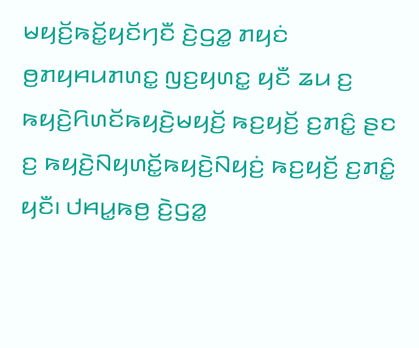ꤗꤟꤢꤩ꤬ꤒꤢꤩ꤭ꤟꤢꤩꤚꤢꤪ ꤢꤧ꤬ꤞꤤ꤭ ꤊꤟꤢꤦ ꤥ꤬ꤊꤟꤌꤣꤊꤛꤢ꤭ ꤜꤢ꤬ꤟꤛꤢ꤭ ꤟꤢꤪ ꤘꤣ ꤢ꤬ ꤒꤟꤢꤧ꤬ꤖꤛꤢꤩꤒꤟꤢꤧ꤬ꤗꤟꤢꤩ꤬ ꤒꤢ꤬ꤟꤢꤩ꤬ ꤢ꤬ꤊꤢꤨ꤭ ꤔꤢ ꤢ꤬ ꤒꤟꤢꤧ꤬ꤡꤟꤛꤢꤩ꤭ꤒꤟꤢꤧ꤬ꤡꤟꤢꤦ꤬ ꤒꤢ꤬ꤟꤢꤩ꤬ ꤢ꤬ꤊꤢꤨ꤭ ꤟꤢꤪ꤯ ꤓꤌꤣ꤭ꤒꤥ꤬ ꤢꤧ꤬ꤞꤤ꤭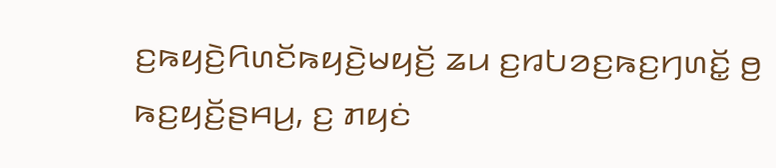ꤢ꤬ꤒꤟꤢꤧ꤬ꤖꤛꤢꤩꤒꤟꤢꤧ꤬ꤗꤟꤢꤩ꤬ ꤘꤣ ꤢ꤬ꤙꤝꤤꤢ꤬ꤒꤢ꤬ꤚꤛꤢꤩ꤭ ꤥ꤬ ꤒꤢ꤬ꤟꤢꤩ꤬ꤔꤌꤣ꤬, ꤢ꤬ ꤊꤟꤢꤦ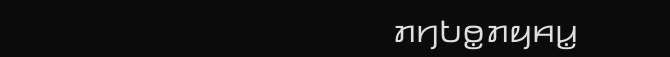ꤊꤚꤝꤥ꤭ꤊꤟꤌꤣ꤭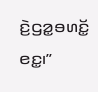ꤢꤧ꤬ꤞꤤ꤭ꤋꤛꤢꤩ꤭ ꤕꤢ꤭꤯”